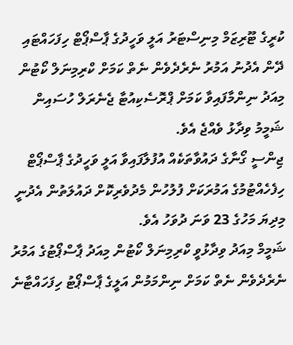ކުރީގެ ޓޫރިޒަމް މިނިސްޓަރު އަލީ ވަހީދުގެ ޕާސްޕޯޓް ހިފަހައްޓައި ދޭން އެދުނު އަމުރު ނެރެދެވެން ނެތް ކަމަށް ކްރިމިނަލް ކޯޓުން މިއަދު ނިންމާފައިވާ ކަމަށް ޕްރޮސެކިއުޓާ ޖެނެރަލް ހުސައިން ޝަމީމު ވިދާޅު ވެއްޖެ އެވެ.
ޖިންސީ ގޯނާގެ ދައުވާތަކެއް އުފުލާފައިވާ އަލީ ވަހީދުގެ ޕާސްޕޯޓް ހިފެހެއްޓުމުގެ އަމުރަކަށް ފުލުހުން މެދުވެރިކޮށް ދައުލަތުން އެދުނީ މިދިޔަ މަހުގެ 23 ވަނަ ދުވަހު އެވެ.
ޝަމީމް މިއަދު ވިދާޅުވީ ކްރިމިނަލް ކޯޓުން މިއަދު ޕާސްޕޯޓުގެ އަމުރު ނެރެދެވެން ނެތް ކަމަށް ނިންމަމުން އަލީގެ ޕާސްޕޯޓު ހިފަހައްޓާނެ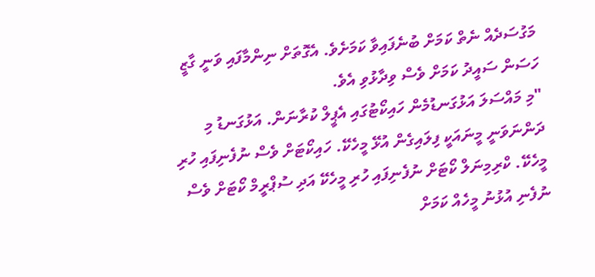މަގުސަދެއް ނެތް ކަމަށް ބުނެފައިވާ ކަމަށެވެ. އެގޮތަށް ނިންމާފައި ވަނީ ގާޒީ ހަސަން ސައީދު ކަމަށް ވެސް ވިދާޅުވި އެވެ.
"މި މައްސަލަ އަޅުގަނޑުމެން ހައިކޯޓުގައި އެޕީލް ކުރާނަން. އަޅުގަނޑު މި ދަންނަވަނީ މީނައަކީ ފިލައިގެން އުޅޭ މީހެކޭ. ހައިކޯޓަށް ވެސް ނުފެނިފައި ހުރި މީހެކޭ. ކްރިމިނަލް ކޯޓަށް ނުފެނިފައި ހުރި މީހެކޭ އަދި ސުޕްރީމް ކޯޓަށް ވެސް ނުފެނި އުޅުނު މީހެއް ކަމަށް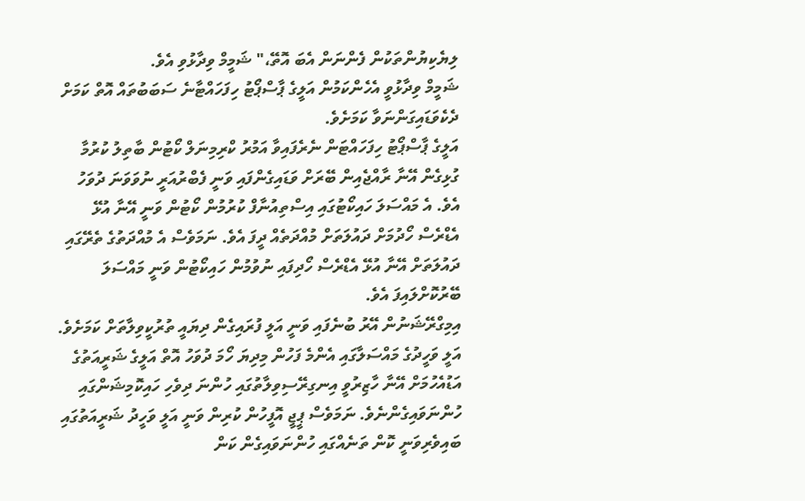ލިޔެކިޔުންތަކުން ފެންނަން އެބަ އޮތޭ،" ޝަމީމް ވިދާޅުވި އެވެ.
ޝަމީމް ވިދާޅުވީ އެހެންކަމުން އަލީގެ ޕާސްޕޯޓު ހިފަހައްޓާނެ ސަބަބުތައް އޮތް ކަމަށް ދެކެވަޑައިގަންނަވާ ކަމަށެވެ.
އަލީގެ ޕާސްޕޯޓު ހިފަހައްޓަން ނެރެފައިވާ އަމުރު ކްރިމިނަލް ކޯޓުން ބާތިލު ކުރުމާ ގުޅިގެން އޭނާ ރާއްޖެއިން ބޭރަށް ވަޑައިގެންފައި ވަނީ ފެބްރުއަރީ ނުވަވަނަ ދުވަހު އެވެ. އެ މައްސަލަ ހައިކޯޓުގައި އިސްތިއުނާފް ކުރުމުން ކޯޓުން ވަނީ އޭނާ އުޅޭ އެޑްރެސް ހޯދުމަށް ދައުލަތަށް މުއްދަތެއް ދީފަ އެވެ. ނަމަވެސް އެ މުއްދަތުގެ ތެރޭގައި ދައުލަތަށް އޭނާ އުޅޭ އެޑްރެސް ހޯދިފައި ނުވުމުން ހައިކޯޓުން ވަނީ މައްސަލަ ބޭރުކޮށްލައިފަ އެވެ.
އިމިގްރޭޝަނުން އޭރު ބުނެފައި ވަނީ އަލީ ފުރައިގެން ދިޔައީ ތުރުކީވިލާތަށް ކަމަށެވެ.
އަލީ ވަހީދުގެ މައްސަލާގައި އެންމެ ފަހުން މިދިޔަ ހޯމަ ދުވަހު އޮތް އަލީގެ ޝަރީއަތުގެ އަޑުއެހުމަށް އޭނާ ހާޒިރުވީ އިނގިރޭސިވިލާތުގައި ހުންނަ ދިވެހި ހައިކޮމިޝަންގައި ހުންނަވައިގެންނެވެ. ނަމަވެސް ޕީޖީ އޮފީހުން ކުރިން ވަނީ އަލީ ވަހީދު ޝަރީއަތުގައި ބައިވެރިވަނީ ކޮން ތަނެއްގައި ހުންނަވައިގެން ކަން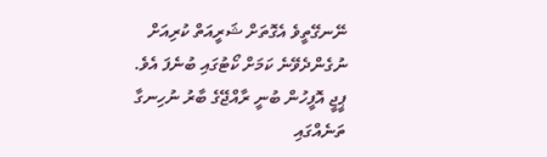ނޭނގޭތީވެ އެގޮތަށް ޝަރީއަތް ކުރިއަށް ނުގެންދެވޭނެ ކަމަށް ކޯޓުގައި ބުނެފަ އެވެ.
ޕީޖީ އޮފީހުން ބުނީ ރާއްޖޭގެ ބާރު ނުހިނގާ ތަނެއްގައި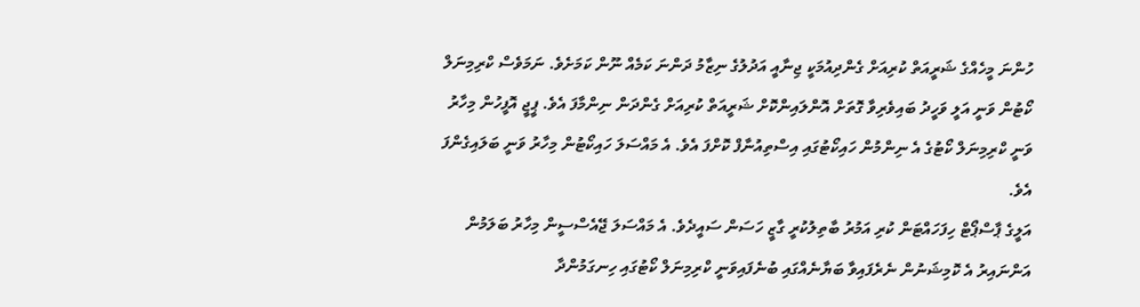ހުންނަ މީހެއްގެ ޝަރީއަތް ކުރިއަށް ގެންދިއުމަކީ ޖިނާއީ އަދުލުގެ ނިޒާމު ދަންނަ ކަމެއް ނޫން ކަމަށެވެ. ނަމަވެސް ކްރިމިނަލް ކޯޓުން ވަނީ އަލީ ވަހީދު ބައިވެރިވާ ގޮތަށް އޮންލައިންކޮށް ޝަރީއަތް ކުރިއަށް ގެންދަން ނިންމާފަ އެވެ. ޕީޖީ އޮފީހުން މިހާރު ވަނީ ކްރިމިނަލް ކޯޓުގެ އެ ނިންމުން ހައިކޯޓުގައި އިސްތިއުނާފް ކޮށްފަ އެވެ. އެ މައްސަލަ ހައިކޯޓުން މިހާރު ވަނީ ބަލައިގެންފަ އެވެ.
އަލީގެ ޕާސްޕޯޓް ހިފަހައްޓަން ކުރި އަމުރު ބާތިލުކުރީ ގާޒީ ހަސަން ސައީދެވެ. އެ މައްސަލަ ޖޭއެސްސީން މިހާރު ބަލަމުން އަންނައިރު އެ ކޮމިޝަނުން ނެރެފައިވާ ބަޔާނެއްގައި ބުނެފައިވަނީ ކްރިމިނަލް ކޯޓުގައި ހިނގަމުންދާ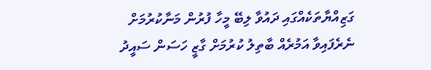ގަޒިއްޔާތަކެއްގައި ދައުވާ ލިބޭ މީހާ ފުރުން މަނާކުރުމަށް ނެރެފައިވާ އަމުރެއް ބާތިލު ކުރުމަށް ގާޒީ ހަސަން ސައީދު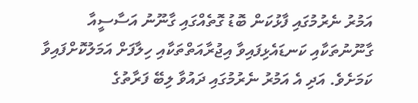އަމުރު ނެރުމުގައި ފާޅުކަން ބޮޑު ގޮތެއްގައި ގާނޫނު އަސާސީއާ ގާނޫނުތަކާއި ކަނޑައެޅިފައިވާ އިޖުރާއަތްތަކާއި ހިލާފަށް އަމަލުކޮށްފައިވާ ކަމަށެވެ. އަދި އެ އަމުރު ނެރުމުގައި ދައުވާ ލިބޭ ފަރާތުގެ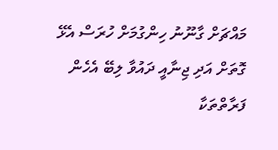މައްޗަށް ގާނޫނު ހިންގުމަށް ހުރަސް އެޅޭ ގޮތަށް އަދި ޖިނާއީ ދައުވާ ލިބޭ އެހެން ފަރާތްތަކާ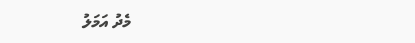މެދު އަމަލު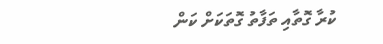ކުރާ ގޮތާއި ތަފާތު ގޮތަކަށް ކަން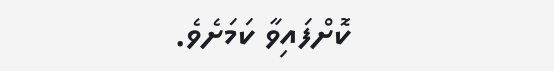ކޮށްފައިވާ ކަމަށެވެ.